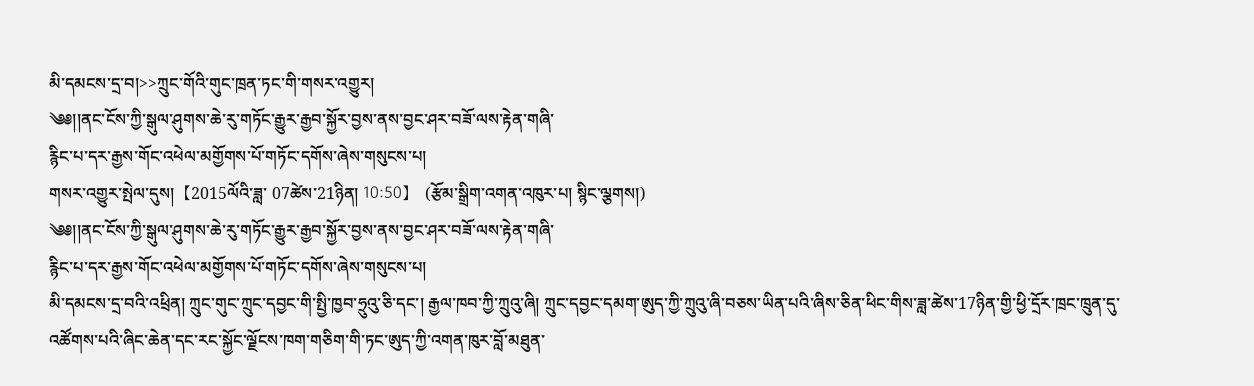མི་དམངས་དྲ་བ།>>ཀྲུང་གོའི་གུང་ཁྲན་ཏང་གི་གསར་འགྱུར།
༄༅།།ནང་ངོས་ཀྱི་སྒུལ་ཤུགས་ཆེ་རུ་གཏོང་རྒྱུར་རྒྱབ་སྐྱོར་བྱས་ནས་བྱང་ཤར་བཟོ་ལས་རྟེན་གཞི་
རྙིང་པ་དར་རྒྱས་གོང་འཕེལ་མགྱོགས་པོ་གཏོང་དགོས་ཞེས་གསུངས་པ།
གསར་འགྱུར་སྤེལ་དུས།  【2015ལོའི་ཟླ་ 07ཚེས་21ཉིན། 10:50】   (རྩོམ་སྒྲིག་འགན་འཁུར་པ། སྙིང་ལྕགས།)
༄༅།།ནང་ངོས་ཀྱི་སྒུལ་ཤུགས་ཆེ་རུ་གཏོང་རྒྱུར་རྒྱབ་སྐྱོར་བྱས་ནས་བྱང་ཤར་བཟོ་ལས་རྟེན་གཞི་
རྙིང་པ་དར་རྒྱས་གོང་འཕེལ་མགྱོགས་པོ་གཏོང་དགོས་ཞེས་གསུངས་པ།
མི་དམངས་དྲ་བའི་འཕྲིན། ཀྲུང་གུང་ཀྲུང་དབྱང་གི་སྤྱི་ཁྱབ་ཧྲུའུ་ཅི་དང་། རྒྱལ་ཁབ་ཀྱི་ཀྲུའུ་ཞི། ཀྲུང་དབྱང་དམག་ཨུད་ཀྱི་ཀྲུའུ་ཞི་བཅས་ཡིན་པའི་ཞིས་ཅིན་ཕིང་གིས་ཟླ་ཚེས་17ཉིན་གྱི་ཕྱི་དྲོར་ཁྲང་ཁྲུན་དུ་འཚོགས་པའི་ཞིང་ཆེན་དང་རང་སྐྱོང་ལྗོངས་ཁག་གཅིག་གི་ཏང་ཨུད་ཀྱི་འགན་ཁུར་བློ་མཐུན་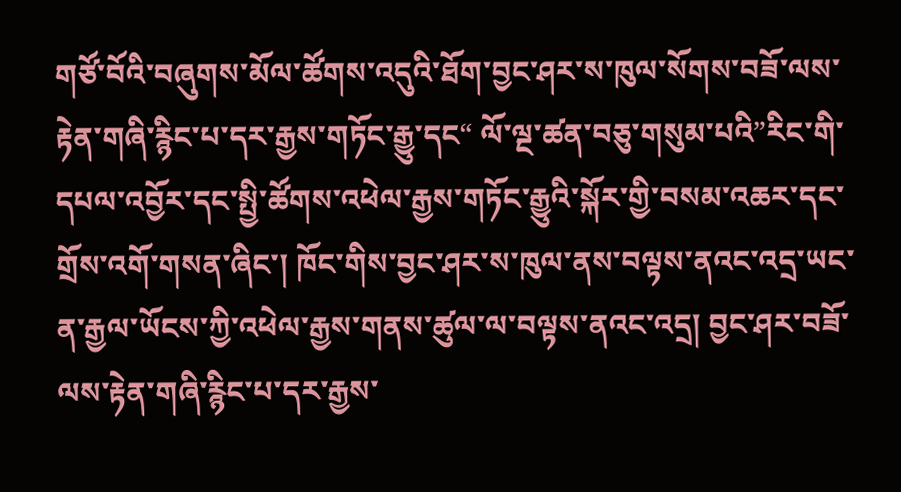གཙོ་བོའི་བཞུགས་མོལ་ཚོགས་འདུའི་ཐོག་བྱང་ཤར་ས་ཁུལ་སོགས་བཟོ་ལས་རྟེན་གཞི་རྙིང་པ་དར་རྒྱས་གཏོང་རྒྱུ་དང“ ལོ་ལྔ་ཚན་བཅུ་གསུམ་པའི”རིང་གི་དཔལ་འབྱོར་དང་སྤྱི་ཚོགས་འཕེལ་རྒྱས་གཏོང་རྒྱུའི་སྐོར་གྱི་བསམ་འཆར་དང་གྲོས་འགོ་གསན་ཞིང་། ཁོང་གིས་བྱང་ཤར་ས་ཁུལ་ནས་བལྟས་ནའང་འདྲ་ཡང་ན་རྒྱལ་ཡོངས་ཀྱི་འཕེལ་རྒྱས་གནས་ཚུལ་ལ་བལྟས་ནའང་འདྲ། བྱང་ཤར་བཟོ་ལས་རྟེན་གཞི་རྙིང་པ་དར་རྒྱས་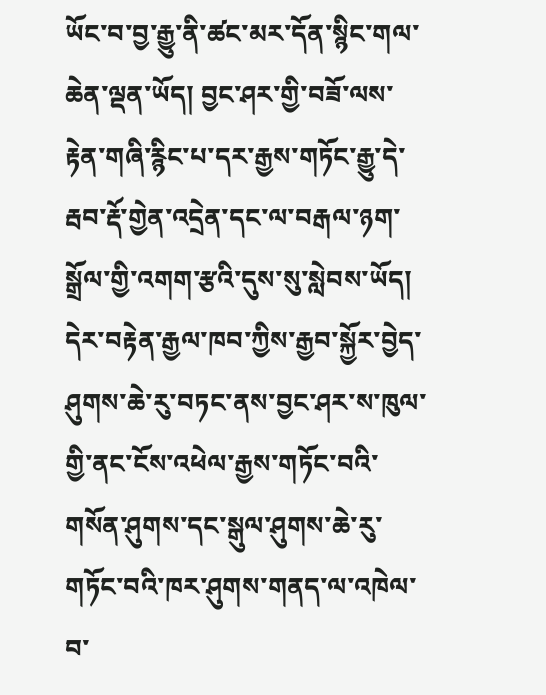ཡོང་བ་བྱ་རྒྱུ་ནི་ཚང་མར་དོན་སྙིང་གལ་ཆེན་ལྡན་ཡོད། བྱང་ཤར་གྱི་བཟོ་ལས་རྟེན་གཞི་རྙིང་པ་དར་རྒྱས་གཏོང་རྒྱུ་དེ་རྦབ་རྡོ་གྱེན་འདྲེན་དང་ལ་བརྒལ་ཉག་སྒྲོལ་གྱི་འགག་རྩའི་དུས་སུ་སླེབས་ཡོད། དེར་བརྟེན་རྒྱལ་ཁབ་ཀྱིས་རྒྱབ་སྐྱོར་བྱེད་ཤུགས་ཆེ་རུ་བཏང་ནས་བྱང་ཤར་ས་ཁུལ་གྱི་ནང་ངོས་འཕེལ་རྒྱས་གཏོང་བའི་གསོན་ཤུགས་དང་སྒུལ་ཤུགས་ཆེ་རུ་གཏོང་བའི་ཁར་ཤུགས་གནད་ལ་འཁེལ་བ་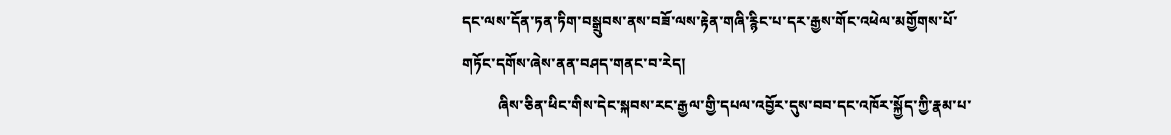དང་ལས་དོན་ཏན་ཏིག་བསྒྲུབས་ནས་བཟོ་ལས་རྟེན་གཞི་རྙིང་པ་དར་རྒྱས་གོང་འཕེལ་མགྱོགས་པོ་གཏོང་དགོས་ཞེས་ནན་བཤད་གནང་བ་རེད།
          ཞིས་ཅིན་ཕིང་གིས་དེང་སྐབས་རང་རྒྱལ་གྱི་དཔལ་འབྱོར་དུས་བབ་དང་འཁོར་སྐྱོད་ཀྱི་རྣམ་པ་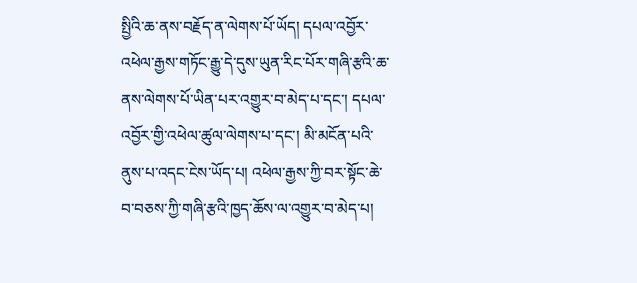སྤྱིའི་ཆ་ནས་བརྗོད་ན་ལེགས་པོ་ཡོད། དཔལ་འབྱོར་འཕེལ་རྒྱས་གཏོང་རྒྱུ་དེ་དུས་ཡུན་རིང་པོར་གཞི་རྩའི་ཆ་ནས་ལེགས་པོ་ཡིན་པར་འགྱུར་བ་མེད་པ་དང་། དཔལ་འབྱོར་གྱི་འཕེལ་ཚུལ་ལེགས་པ་དང་། མི་མངོན་པའི་ནུས་པ་འདང་ངེས་ཡོད་པ། འཕེལ་རྒྱས་ཀྱི་བར་སྟོང་ཆེ་བ་བཅས་ཀྱི་གཞི་རྩའི་ཁྱད་ཆོས་ལ་འགྱུར་བ་མེད་པ།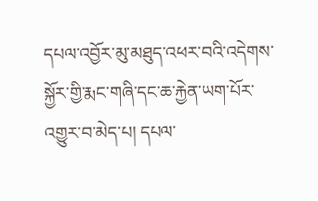དཔལ་འབྱོར་མུ་མཐུད་འཕར་བའི་འདེགས་སྐྱོར་གྱི་རྨང་གཞི་དང་ཆ་རྐྱེན་ཡག་པོར་འགྱུར་བ་མེད་པ། དཔལ་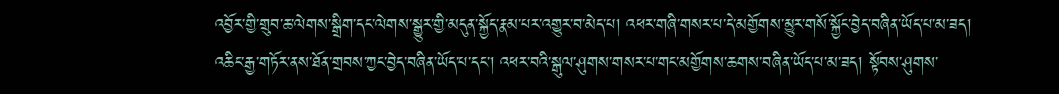འབྱོར་གྱི་གྲུབ་ཆ་ལེགས་སྒྲིག་དང་ལེགས་སྒྱུར་གྱི་མདུན་སྐྱོད་རྣམ་པར་འགྱུར་བ་མེད་པ། འཕར་གཞི་གསར་པ་དེ་མགྱོགས་མྱུར་གསོ་སྐྱོང་བྱེད་བཞིན་ཡོད་པ་མ་ཟད། འཆིང་རྒྱ་གཏོར་ནས་ཐོན་གྲབས་ཀྱང་བྱེད་བཞིན་ཡོད་པ་དང་། འཕར་བའི་སྒུལ་ཤུགས་གསར་པ་གང་མགྱོགས་ཆགས་བཞིན་ཡོད་པ་མ་ཟད། སྟོབས་ཤུགས་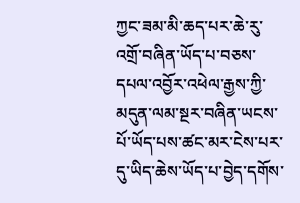ཀྱང་ཟམ་མི་ཆད་པར་ཆེ་རུ་འགྲོ་བཞིན་ཡོད་པ་བཅས་དཔལ་འབྱོར་འཕེལ་རྒྱས་ཀྱི་མདུན་ལམ་སྔར་བཞིན་ཡངས་པོ་ཡོད་པས་ཚང་མར་ངེས་པར་དུ་ཡིད་ཆེས་ཡོད་པ་བྱེད་དགོས་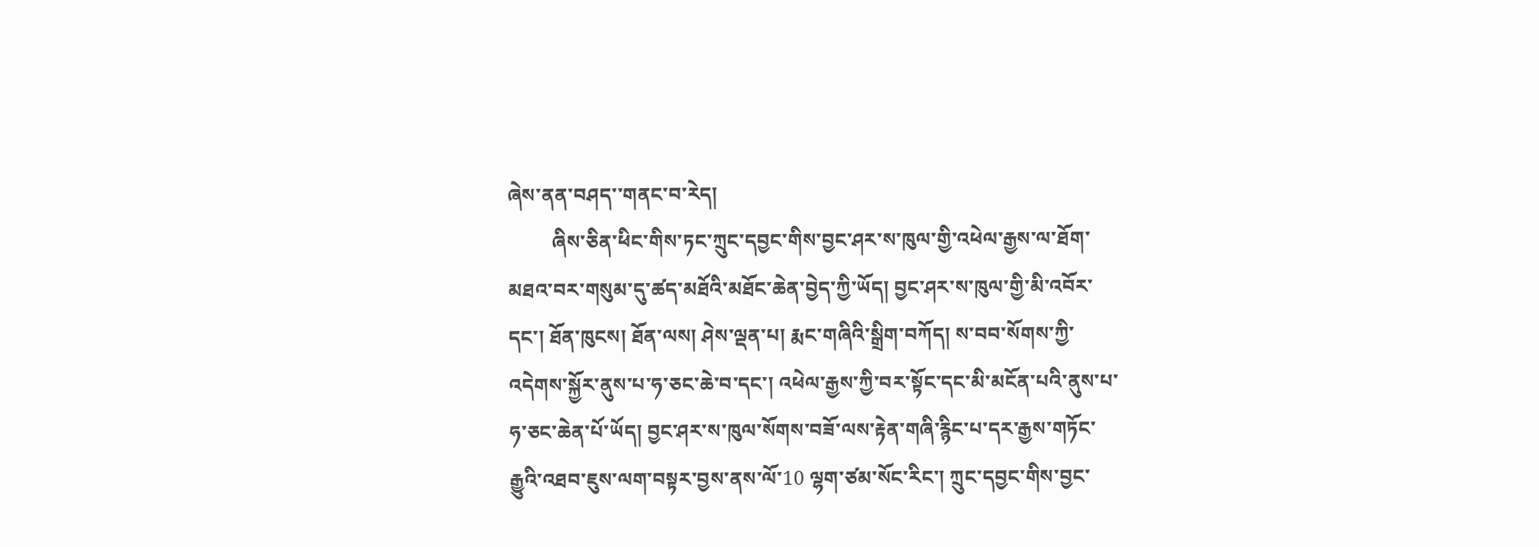ཞེས་ནན་བཤད་་གནང་བ་རེད།
         ཞིས་ཅིན་ཕིང་གིས་ཏང་ཀྲུང་དབྱང་གིས་བྱང་ཤར་ས་ཁུལ་གྱི་འཕེལ་རྒྱས་ལ་ཐོག་མཐའ་བར་གསུམ་དུ་ཚད་མཐོའི་མཐོང་ཆེན་བྱེད་ཀྱི་ཡོད། བྱང་ཤར་ས་ཁུལ་གྱི་མི་འབོར་དང་། ཐོན་ཁུངས། ཐོན་ལས། ཤེས་ལྡན་པ། རྨང་གཞིའི་སྒྲིག་བཀོད། ས་བབ་སོགས་ཀྱི་འདེགས་སྐྱོར་ནུས་པ་ཧ་ཅང་ཆེ་བ་དང་། འཕེལ་རྒྱས་ཀྱི་བར་སྟོང་དང་མི་མངོན་པའི་ནུས་པ་ཧ་ཅང་ཆེན་པོ་ཡོད། བྱང་ཤར་ས་ཁུལ་སོགས་བཟོ་ལས་རྟེན་གཞི་རྙིང་པ་དར་རྒྱས་གཏོང་རྒྱུའི་འཐབ་ཇུས་ལག་བསྟར་བྱས་ནས་ལོ་10 ལྷག་ཙམ་སོང་རིང་། ཀྲུང་དབྱང་གིས་བྱང་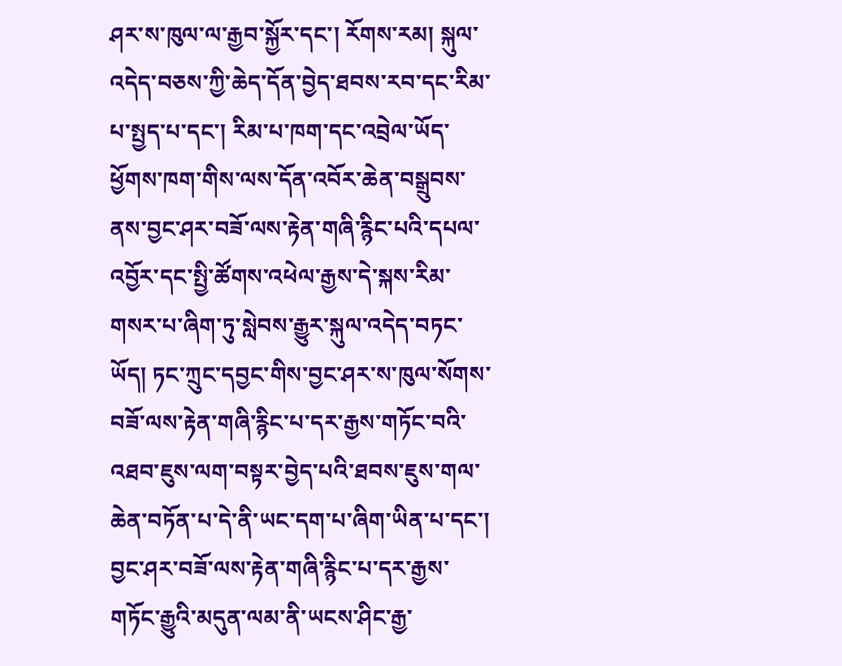ཤར་ས་ཁུལ་ལ་རྒྱབ་སྐྱོར་དང་། རོགས་རམ། སྐུལ་འདེད་བཅས་ཀྱི་ཆེད་དོན་བྱེད་ཐབས་རབ་དང་རིམ་པ་སྤྱད་པ་དང་། རིམ་པ་ཁག་དང་འབྲེལ་ཡོད་ཕྱོགས་ཁག་གིས་ལས་དོན་འབོར་ཆེན་བསྒྲུབས་ནས་བྱང་ཤར་བཟོ་ལས་རྟེན་གཞི་རྙིང་པའི་དཔལ་འབྱོར་དང་སྤྱི་ཚོགས་འཕེལ་རྒྱས་དེ་སྐས་རིམ་གསར་པ་ཞིག་ཏུ་སླེབས་རྒྱུར་སྐུལ་འདེད་བཏང་ཡོད། ཏང་ཀྲུང་དབྱང་གིས་བྱང་ཤར་ས་ཁུལ་སོགས་བཟོ་ལས་རྟེན་གཞི་རྙིང་པ་དར་རྒྱས་གཏོང་བའི་འཐབ་ཇུས་ལག་བསྟར་བྱེད་པའི་ཐབས་ཇུས་གལ་ཆེན་བཏོན་པ་དེ་ནི་ཡང་དག་པ་ཞིག་ཡིན་པ་དང་། བྱང་ཤར་བཟོ་ལས་རྟེན་གཞི་རྙིང་པ་དར་རྒྱས་གཏོང་རྒྱུའི་མདུན་ལམ་ནི་ཡངས་ཤིང་རྒྱ་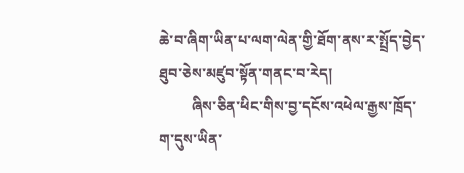ཆེ་བ་ཞིག་ཡིན་པ་ལག་ལེན་གྱི་ཐོག་ནས་ར་སྤྲོད་བྱེད་ཐུབ་ཅེས་མཛུབ་སྟོན་གནང་བ་རེད།
         ཞིས་ཅིན་ཕིང་གིས་བྱ་དངོས་འཕེལ་རྒྱས་ཁྲོད་ག་དུས་ཡིན་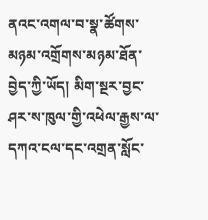ནའང་འགལ་བ་སྣ་ཚོགས་མཉམ་འགྲོགས་མཉམ་ཐོན་བྱེད་ཀྱི་ཡོད། མིག་སྔར་བྱང་ཤར་ས་ཁུལ་གྱི་འཕེལ་རྒྱས་ལ་དཀའ་ངལ་དང་འགྲན་སློང་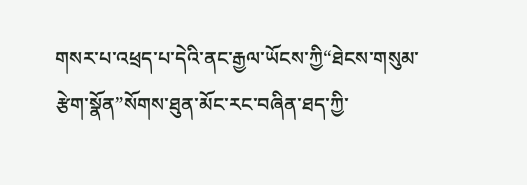གསར་པ་འཕྲད་པ་དེའི་ནང་རྒྱལ་ཡོངས་ཀྱི“ཐེངས་གསུམ་རྩེག་སྣོན”སོགས་ཐུན་མོང་རང་བཞིན་ཐད་ཀྱི་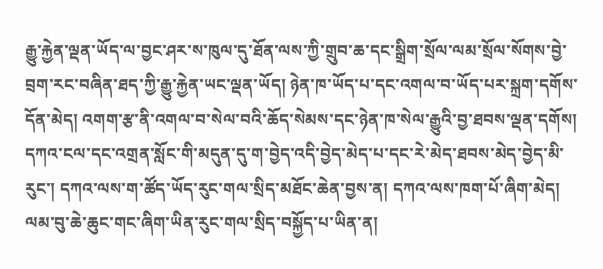རྒྱུ་རྐྱེན་ལྡན་ཡོད་ལ་བྱང་ཤར་ས་ཁུལ་དུ་ཐོན་ལས་ཀྱི་གྲུབ་ཆ་དང་སྒྲིག་སྲོལ་ལམ་སྲོལ་སོགས་བྱེ་བྲག་རང་བཞིན་ཐད་ཀྱི་རྒྱུ་རྐྱེན་ཡང་ལྡན་ཡོད། ཉེན་ཁ་ཡོད་པ་དང་འགལ་བ་ཡོད་པར་སྐྲག་དགོས་དོན་མེད། འགག་རྩ་ནི་འགལ་བ་སེལ་བའི་ཆོད་སེམས་དང་ཉེན་ཁ་སེལ་རྒྱུའི་བྱ་ཐབས་ལྡན་དགོས། དཀའ་ངལ་དང་འགྲན་སློང་གི་མདུན་དུ་ག་བྱེད་འདི་བྱེད་མེད་པ་དང་རེ་མེད་ཐབས་མེད་བྱེད་མི་རུང་། དཀའ་ལས་ག་ཚོད་ཡོད་རུང་གལ་སྲིད་མཐོང་ཆེན་བྱས་ན། དཀའ་ལས་ཁག་པོ་ཞིག་མེད། ལམ་བུ་ཆེ་ཆུང་གང་ཞིག་ཡིན་རུང་གལ་སྲིད་བསྐྱོད་པ་ཡིན་ན།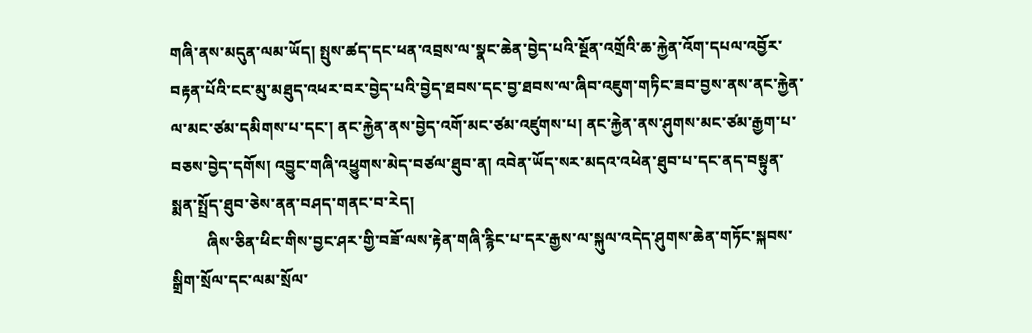གཞི་ནས་མདུན་ལམ་ཡོད། སྤུས་ཚད་དང་ཕན་འབྲས་ལ་སྣང་ཆེན་བྱེད་པའི་སྔོན་འགྲོའི་ཆ་རྐྱེན་འོག་དཔལ་འབྱོར་བརྟན་པོའི་ངང་མུ་མཐུད་འཕར་བར་བྱེད་པའི་བྱེད་ཐབས་དང་བྱ་ཐབས་ལ་ཞིབ་འཇུག་གཏིང་ཟབ་བྱས་ནས་ནང་རྐྱེན་ལ་མང་ཙམ་དམིགས་པ་དང་། ནང་རྐྱེན་ནས་བྱེད་འགོ་མང་ཙམ་འཛུགས་པ། ནང་རྐྱེན་ནས་ཤུགས་མང་ཙམ་རྒྱག་པ་བཅས་བྱེད་དགོས། འབྱུང་གཞི་འཕྱུགས་མེད་བཙལ་ཐུབ་ན། འབེན་ཡོད་སར་མདའ་འཕེན་ཐུབ་པ་དང་ནད་བསྟུན་སྨན་སྤྲོད་ཐུབ་ཅེས་ནན་བཤད་གནང་བ་རེད།
         ཞིས་ཅིན་ཕིང་གིས་བྱང་ཤར་གྱི་བཟོ་ལས་རྟེན་གཞི་རྙིང་པ་དར་རྒྱས་ལ་སྐུལ་འདེད་ཤུགས་ཆེན་གཏོང་སྐབས་སྒྲིག་སྲོལ་དང་ལམ་སྲོལ་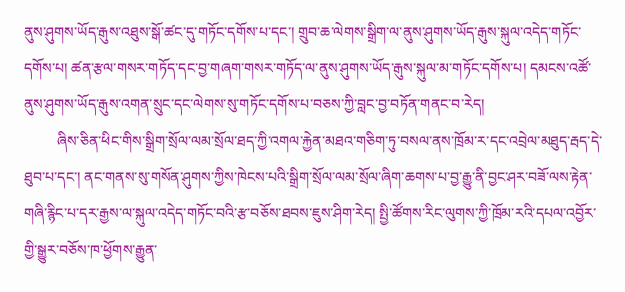ནུས་ཤུགས་ཡོད་རྒུས་འཐུས་སྒོ་ཚང་དུ་གཏོང་དགོས་པ་དང་། གྲུབ་ཆ་ལེགས་སྒྲིག་ལ་ནུས་ཤུགས་ཡོད་རྒུས་སྐུལ་འདེད་གཏོང་དགོས་པ། ཚན་རྩལ་གསར་གཏོད་དང་བྱ་གཞག་གསར་གཏོད་ལ་ནུས་ཤུགས་ཡོད་རྒུས་སྐུལ་མ་གཏོང་དགོས་པ། དམངས་འཚོ་ནུས་ཤུགས་ཡོད་རྒུས་འགན་སྲུང་དང་ལེགས་སུ་གཏོང་དགོས་པ་བཅས་ཀྱི་བླང་བྱ་བཏོན་གནང་བ་རེད།
         ཞིས་ཅིན་ཕིང་གིས་སྒྲིག་སྲོལ་ལམ་སྲོལ་ཐད་ཀྱི་འགལ་རྐྱེན་མཐའ་གཅིག་ཏུ་བསལ་ནས་ཁྲོམ་ར་དང་འབྲེལ་མཐུད་རྦད་དེ་ཐུབ་པ་དང་། ནང་གནས་སུ་གསོན་ཤུགས་ཀྱིས་ཁེངས་པའི་སྒྲིག་སྲོལ་ལམ་སྲོལ་ཞིག་ཆགས་པ་བྱ་རྒྱུ་ནི་བྱང་ཤར་བཟོ་ལས་རྟེན་གཞི་རྙིང་པ་དར་རྒྱས་ལ་སྐུལ་འདེད་གཏོང་བའི་རྩ་བཅོས་ཐབས་ཇུས་ཤིག་རེད། སྤྱི་ཚོགས་རིང་ལུགས་ཀྱི་ཁྲོམ་རའི་དཔལ་འབྱོར་གྱི་སྒྱུར་བཅོས་ཁ་ཕྱོགས་རྒྱུན་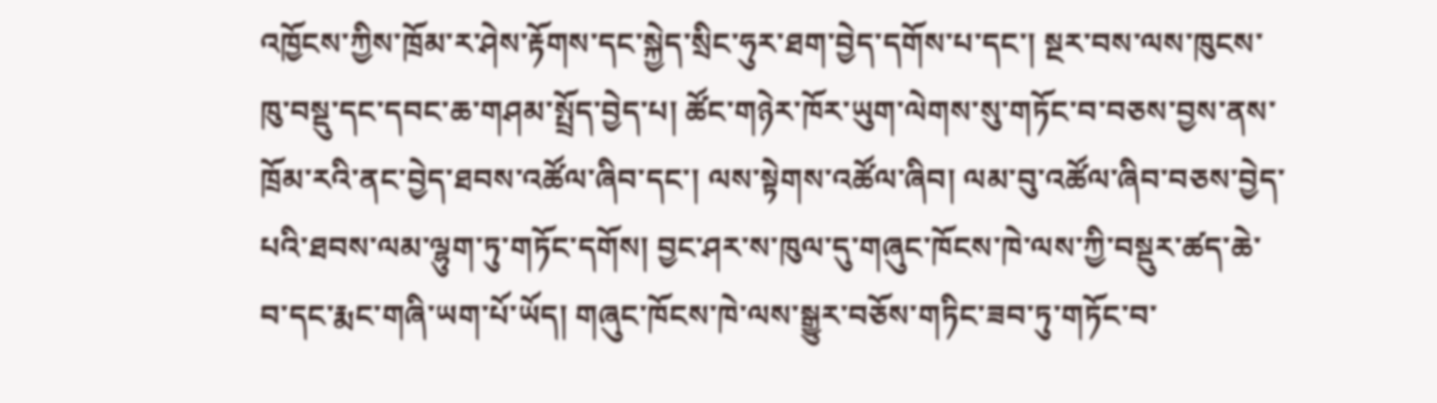འཁྱོངས་ཀྱིས་ཁྲོམ་ར་ཤེས་རྟོགས་དང་སྐྱེད་སྲིང་ཧུར་ཐག་བྱེད་དགོས་པ་དང་། སྔར་བས་ལས་ཁུངས་ཁུ་བསྡུ་དང་དབང་ཆ་གཤམ་སྤྲོད་བྱེད་པ། ཚོང་གཉེར་ཁོར་ཡུག་ལེགས་སུ་གཏོང་བ་བཅས་བྱས་ནས་ཁྲོམ་རའི་ནང་བྱེད་ཐབས་འཚོལ་ཞིབ་དང་། ལས་སྟེགས་འཚོལ་ཞིབ། ལམ་བུ་འཚོལ་ཞིབ་བཅས་བྱེད་པའི་ཐབས་ལམ་ལྷུག་ཏུ་གཏོང་དགོས། བྱང་ཤར་ས་ཁུལ་དུ་གཞུང་ཁོངས་ཁེ་ལས་ཀྱི་བསྡུར་ཚད་ཆེ་བ་དང་རྨང་གཞི་ཡག་པོ་ཡོད། གཞུང་ཁོངས་ཁེ་ལས་སྒྱུར་བཅོས་གཏིང་ཟབ་ཏུ་གཏོང་བ་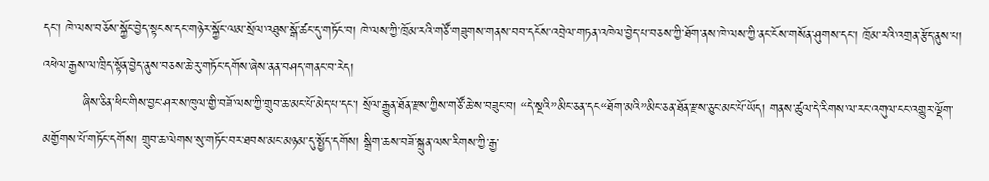དང་། ཁེ་ལས་བཅོས་སྐྱོང་བྱེད་སྟངས་དང་གཉེར་སྐྱོང་ལམ་སྲོལ་འཐུས་སྒོ་ཚང་དུ་གཏོང་བ། ཁེ་ལས་ཀྱི་ཁྲོམ་རའི་གཙོ་གཟུགས་གནས་བབ་དངོས་འབྲེལ་གཏན་འཁེལ་བྱེད་པ་བཅས་ཀྱི་ཐོག་ནས་ཁེ་ལས་ཀྱི་ནང་ངོས་གསོན་ཤུགས་དང་། ཁྲོམ་རའི་འགྲན་རྩོད་ནུས་པ། འཕེལ་རྒྱས་ལ་ཁྲིད་སྟོན་བྱེད་ནུས་བཅས་ཆེ་རུ་གཏོང་དགོས་ཞེས་ནན་བཤད་གནང་བ་རེད།
         ཞིས་ཅིན་ཕིང་གིས་བྱང་ཤར་ས་ཁུལ་གྱི་བཟོ་ལས་ཀྱི་གྲུབ་ཆ་མང་པོ་མེད་པ་དང་། སྲོལ་རྒྱུན་ཐོན་རྫས་ཀྱིས་གཙོ་ཆེ་ས་བཟུང་བ། “དེ་སྔའི”མིང་ཅན་དང“ཐོག་མའི”མིང་ཅན་ཐོན་རྫས་ཅུང་མང་པོ་ཡོད། གནས་ཚུལ་དེ་རིགས་ལ་རང་འགུལ་ངང་འགྱུར་ལྡོག་མགྱོགས་པོ་གཏོང་དགོས། གྲུབ་ཆ་ལེགས་སུ་གཏོང་བར་ཐབས་མང་མཉམ་དུ་སྤྱོད་དགོས། སྒྲིག་ཆས་བཟོ་སྐྲུན་ལས་རིགས་ཀྱི་རྒྱ་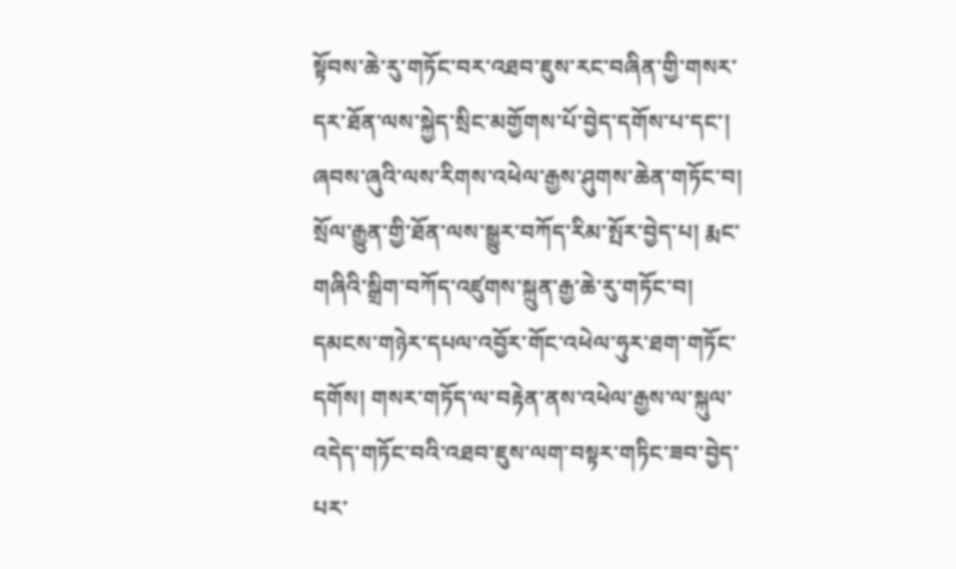སྟོབས་ཆེ་རུ་གཏོང་བར་འཐབ་ཇུས་རང་བཞིན་གྱི་གསར་དར་ཐོན་ལས་སྐྱེད་སྲིང་མགྱོགས་པོ་བྱེད་དགོས་པ་དང་། ཞབས་ཞུའི་ལས་རིགས་འཕེལ་རྒྱས་ཤུགས་ཆེན་གཏོང་བ། སྲོལ་རྒྱུན་གྱི་ཐོན་ལས་སྒྱུར་བཀོད་རིམ་སྤོར་བྱེད་པ། རྨང་གཞིའི་སྒྲིག་བཀོད་འཛུགས་སྐྲུན་རྒྱ་ཆེ་རུ་གཏོང་བ། དམངས་གཉེར་དཔལ་འབྱོར་གོང་འཕེལ་ཧུར་ཐག་གཏོང་དགོས། གསར་གཏོད་ལ་བརྟེན་ནས་འཕེལ་རྒྱས་ལ་སྐུལ་འདེད་གཏོང་བའི་འཐབ་ཇུས་ལག་བསྟར་གཏིང་ཟབ་བྱེད་པར་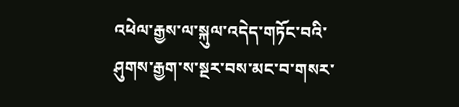འཕེལ་རྒྱས་ལ་སྐུལ་འདེད་གཏོང་བའི་ཤུགས་རྒྱག་ས་སྔར་བས་མང་བ་གསར་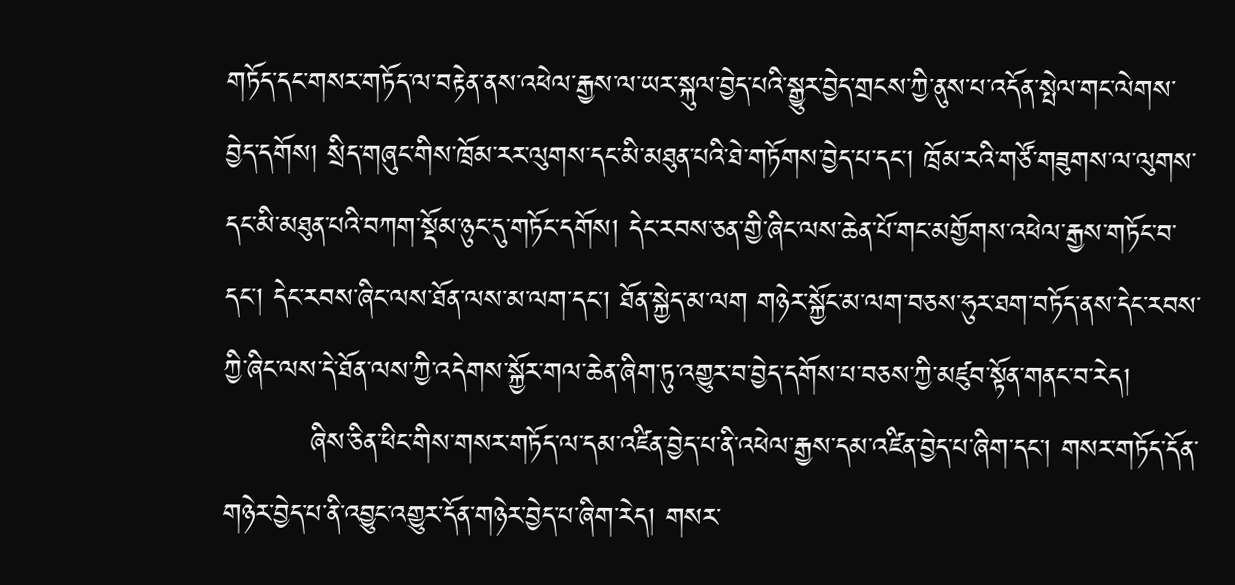གཏོད་དང་གསར་གཏོད་ལ་བརྟེན་ནས་འཕེལ་རྒྱས་ལ་ཡར་སྐུལ་བྱེད་པའི་སྒྱུར་བྱེད་གྲངས་ཀྱི་ནུས་པ་འདོན་སྤེལ་གང་ལེགས་བྱེད་དགོས། སྲིད་གཞུང་གིས་ཁྲོམ་རར་ལུགས་དང་མི་མཐུན་པའི་ཐེ་གཏོགས་བྱེད་པ་དང་། ཁྲོམ་རའི་གཙོ་གཟུགས་ལ་ལུགས་དང་མི་མཐུན་པའི་བཀག་སྡོམ་ཉུང་དུ་གཏོང་དགོས། དེང་རབས་ཅན་གྱི་ཞིང་ལས་ཆེན་པོ་གང་མགྱོགས་འཕེལ་རྒྱས་གཏོང་བ་དང་། དེང་རབས་ཞིང་ལས་ཐོན་ལས་མ་ལག་དང་། ཐོན་སྐྱེད་མ་ལག གཉེར་སྐྱོང་མ་ལག་བཅས་ཧུར་ཐག་བཏོད་ནས་དེང་རབས་ཀྱི་ཞིང་ལས་དེ་ཐོན་ལས་ཀྱི་འདེགས་སྐྱོར་གལ་ཆེན་ཞིག་ཏུ་འགྱུར་བ་བྱེད་དགོས་པ་བཅས་ཀྱི་མཛུབ་སྟོན་གནང་བ་རེད།
         ཞིས་ཅིན་ཕིང་གིས་གསར་གཏོད་ལ་དམ་འཛིན་བྱེད་པ་ནི་འཕེལ་རྒྱས་དམ་འཛིན་བྱེད་པ་ཞིག་དང་། གསར་གཏོད་དོན་གཉེར་བྱེད་པ་ནི་འབྱུང་འགྱུར་དོན་གཉེར་བྱེད་པ་ཞིག་རེད། གསར་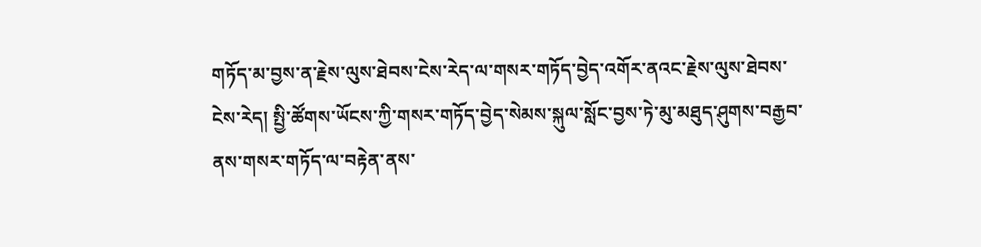གཏོད་མ་བྱས་ན་རྗེས་ལུས་ཐེབས་ངེས་རེད་ལ་གསར་གཏོད་བྱེད་འགོར་ནའང་རྗེས་ལུས་ཐེབས་ངེས་རེད། སྤྱི་ཚོགས་ཡོངས་ཀྱི་གསར་གཏོད་བྱེད་སེམས་སྐུལ་སློང་བྱས་ཏེ་མུ་མཐུད་ཤུགས་བརྒྱབ་ནས་གསར་གཏོད་ལ་བརྟེན་ནས་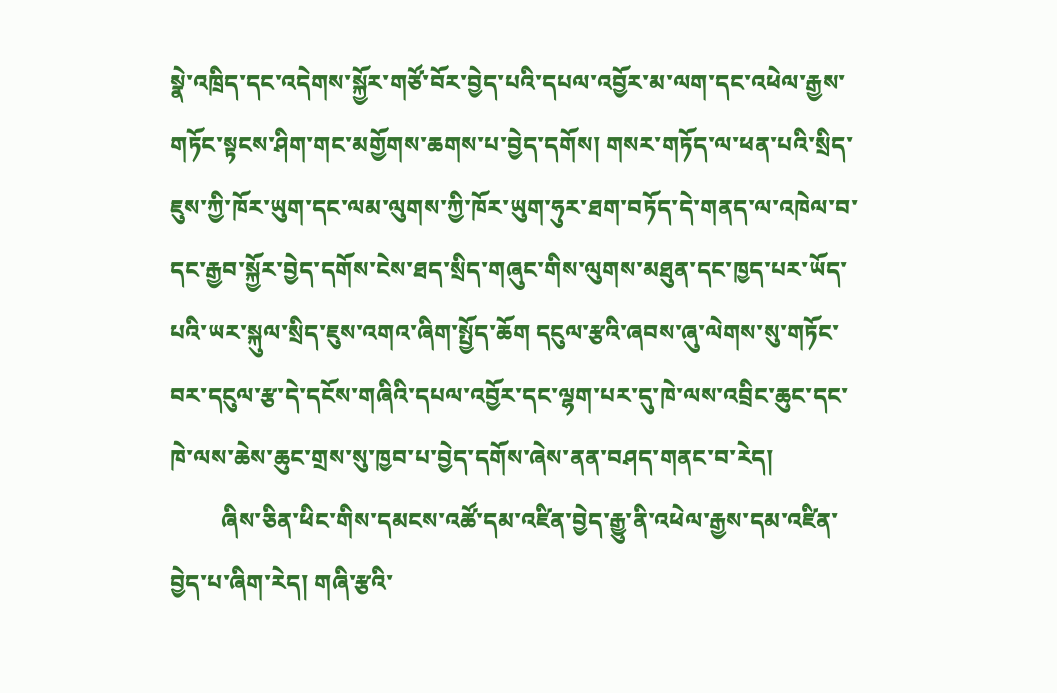སྣེ་འཁྲིད་དང་འདེགས་སྐྱོར་གཙོ་བོར་བྱེད་པའི་དཔལ་འབྱོར་མ་ལག་དང་འཕེལ་རྒྱས་གཏོང་སྟངས་ཤིག་གང་མགྱོགས་ཆགས་པ་བྱེད་དགོས། གསར་གཏོད་ལ་ཕན་པའི་སྲིད་ཇུས་ཀྱི་ཁོར་ཡུག་དང་ལམ་ལུགས་ཀྱི་ཁོར་ཡུག་ཧུར་ཐག་བཏོད་དེ་གནད་ལ་འཁེལ་བ་དང་རྒྱབ་སྐྱོར་བྱེད་དགོས་ངེས་ཐད་སྲིད་གཞུང་གིས་ལུགས་མཐུན་དང་ཁྱད་པར་ཡོད་པའི་ཡར་སྐུལ་སྲིད་ཇུས་འགའ་ཞིག་སྤྱོད་ཆོག དངུལ་རྩའི་ཞབས་ཞུ་ལེགས་སུ་གཏོང་བར་དངུལ་རྩ་དེ་དངོས་གཞིའི་དཔལ་འབྱོར་དང་ལྷག་པར་དུ་ཁེ་ལས་འབྲིང་ཆུང་དང་ཁེ་ལས་ཆེས་ཆུང་གྲས་སུ་ཁྱབ་པ་བྱེད་དགོས་ཞེས་ནན་བཤད་གནང་བ་རེད།
         ཞིས་ཅིན་ཕིང་གིས་དམངས་འཚོ་དམ་འཛིན་བྱེད་རྒྱུ་ནི་འཕེལ་རྒྱས་དམ་འཛིན་བྱེད་པ་ཞིག་རེད། གཞི་རྩའི་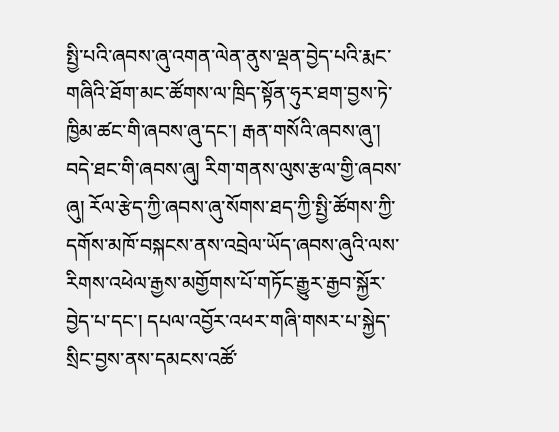སྤྱི་པའི་ཞབས་ཞུ་འགན་ལེན་ནུས་ལྡན་བྱེད་པའི་རྨང་གཞིའི་ཐོག་མང་ཚོགས་ལ་ཁྲིད་སྟོན་ཧུར་ཐག་བྱས་ཏེ་ཁྱིམ་ཚང་གི་ཞབས་ཞུ་དང་། རྒན་གསོའི་ཞབས་ཞུ་། བདེ་ཐང་གི་ཞབས་ཞུ། རིག་གནས་ལུས་རྩལ་གྱི་ཞབས་ཞུ། རོལ་རྩེད་ཀྱི་ཞབས་ཞུ་སོགས་ཐད་ཀྱི་སྤྱི་ཚོགས་ཀྱི་དགོས་མཁོ་བསྐངས་ནས་འབྲེལ་ཡོད་ཞབས་ཞུའི་ལས་རིགས་འཕེལ་རྒྱས་མགྱོགས་པོ་གཏོང་རྒྱུར་རྒྱབ་སྐྱོར་བྱེད་པ་དང་། དཔལ་འབྱོར་འཕར་གཞི་གསར་པ་སྐྱེད་སྲིང་བྱས་ནས་དམངས་འཚོ་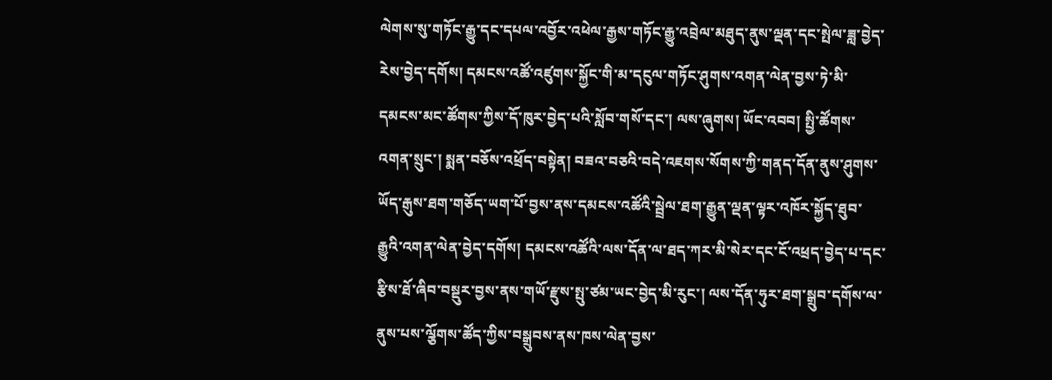ལེགས་སུ་གཏོང་རྒྱུ་དང་དཔལ་འབྱོར་འཕེལ་རྒྱས་གཏོང་རྒྱུ་འབྲེལ་མཐུད་ནུས་ལྡན་དང་སྤེལ་ཟླ་བྱེད་རེས་བྱེད་དགོས། དམངས་འཚོ་འཛུགས་སྐྱོང་གི་མ་དངུལ་གཏོང་ཤུགས་འགན་ལེན་བྱས་ཏེ་མི་དམངས་མང་ཚོགས་ཀྱིས་དོ་ཁུར་བྱེད་པའི་སློབ་གསོ་དང་། ལས་ཞུགས། ཡོང་འབབ། སྤྱི་ཚོགས་འགན་སྲུང་། སྨན་བཅོས་འཕྲོད་བསྟེན། བཟའ་བཅའི་བདེ་འཇགས་སོགས་ཀྱི་གནད་དོན་ནུས་ཤུགས་ཡོད་རྒུས་ཐག་གཅོད་ཡག་པོ་བྱས་ནས་དམངས་འཚོའི་སྦྲེལ་ཐག་རྒྱུན་ལྡན་ལྟར་འཁོར་སྐྱོད་ཐུབ་རྒྱུའི་འགན་ལེན་བྱེད་དགོས། དམངས་འཚོའི་ལས་དོན་ལ་ཐད་ཀར་མི་སེར་དང་ངོ་འཕྲད་བྱེད་པ་དང་རྩིས་ཐོ་ཞིབ་བསྡུར་བྱས་ནས་གཡོ་རྫུས་སྤུ་ཙམ་ཡང་བྱེད་མི་རུང་། ལས་དོན་ཧུར་ཐག་སྒྲུབ་དགོས་ལ་ནུས་པས་ལྕོགས་ཚོད་ཀྱིས་བསྒྲུབས་ནས་ཁས་ལེན་བྱས་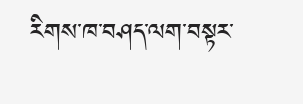རིགས་ཁ་བཤད་ལག་བསྟར་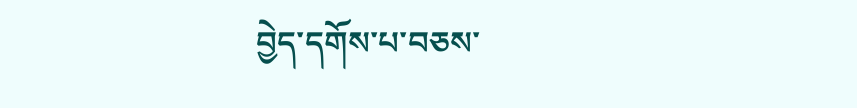བྱེད་དགོས་པ་བཅས་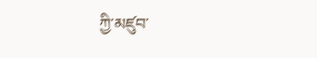ཀྱི་མཛུབ་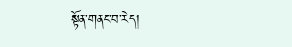སྟོན་གནང་བ་རེད།